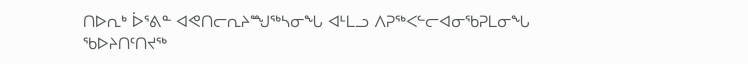ᑎᐅᕆᒃ ᐆᕐᕕᓐ ᐊᕙᑎᓕᕆᔨᙳᖅᓴᓂᖓ ᐊᒻᒪᓗ ᐱᕈᖅᐸᓪᓕᐊᓂᖃᕈᒪᓂᖓ ᖃᐅᔨᑎᑦᑎᔪᖅ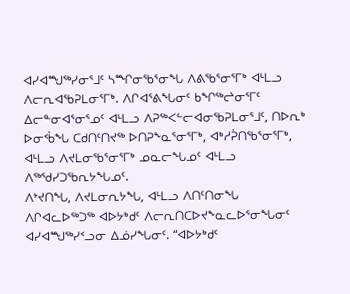ᐊᓯᐊᙳᖅᓯᓂᕐᒧᑦ ᓴᙱᓂᖃᕐᓂᖓ ᐱᕕᖃᕐᓂᕐᒥᒃ ᐊᒻᒪᓗ ᐱᓕᕆᐊᖃᕈᒪᓂᕐᒥᒃ. ᐱᒋᐊᕐᕕᖓᓂᑦ ᑲᖏᖅᖠᓂᕐᒥᑦ ᐃᓕᓐᓂᐊᕐᓂᕐᓄᑦ ᐊᒻᒪᓗ ᐱᕈᖅᐸᓪᓕᐊᓂᖃᕈᒪᓂᕐᒧᑦ, ᑎᐅᕆᒃ ᐅᓂᑉᑳᖓ ᑕᑯᑎᑦᑎᔪᖅ ᐅᑎᕈᖕᓇᕐᓂᕐᒥᒃ, ᐊᒃᓱᕉᑎᖃᕐᓂᕐᒥᒃ, ᐊᒻᒪᓗ ᐱᔪᒪᓂᖃᕐᓂᕐᒥᒃ ᓄᓇᓕᖓᓄᑦ ᐊᒻᒪᓗ ᐱᖅᖁᓯᑐᖃᕆᔭᖓᓄᑦ.
ᐱᔾᔪᑎᖓ, ᐱᔪᒪᓂᕆᔭᖓ, ᐊᒻᒪᓗ ᐱᑎᑦᑎᓂᖓ
ᐱᒋᐊᓚᐅᖅᑐᖅ ᐊᐅᔭᒃᑯᑦ ᐱᓕᕆᑎᑕᐅᔪᖕᓇᓚᐅᕐᓂᖓᓂᑦ ᐊᓯᐊᙳᖅᓯᑉᓗᓂ ᐃᓅᓯᖓᓂᑦ. “ᐊᐅᔭᒃᑯᑦ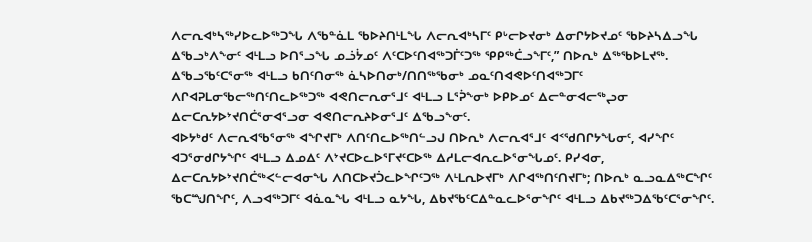ᐱᓕᕆᐊᒃᓴᖅᓯᐅᓚᐅᖅᑐᖓ ᐱᖃᓐᓈᒪ ᖃᐅᔨᑎᒻᒪᖓ ᐱᓕᕆᐊᒃᓴᒥᑦ ᑭᒡᓕᐅᔪᓂᒃ ᐃᓂᒋᔭᐅᔪᓄᑦ ᖃᐅᔨᓴᐃᓗᖓ ᐃᖃᓗᒃᐱᖕᓂᑦ ᐊᒻᒪᓗ ᐅᑎᕐᓗᖓ ᓄᓘᔮᓄᑦ ᐱᑦᑕᐅᑦᑎᐊᖅᑐᒦᑦᑐᖅ ᕿᑭᖅᑖᓗᖕᒥᑦ,” ᑎᐅᕆᒃ ᐃᖅᖃᐅᒪᔪᖅ. ᐃᖃᓗᖃᑦᑕᕐᓂᖅ ᐊᒻᒪᓗ ᑲᑎᑦᑎᓂᖅ ᓈᓴᐅᑎᓂᒃ/ᑎᑎᖅᖃᓂᒃ ᓄᓇᑦᑎᐊᕙᐅᑦᑎᐊᖅᑐᒥᑦ ᐱᒋᐊᕈᒪᓂᖃᓕᖅᑎᑦᑎᓚᐅᖅᑐᖅ ᐊᕙᑎᓕᕆᓂᕐᒧᑦ ᐊᒻᒪᓗ ᒪᕐᕉᖕᓂᒃ ᐅᑭᐅᓄᑦ ᐃᓕᓐᓂᐊᓕᖅᖢᓂ ᐃᓕᑕᕆᔭᐅᔾᔪᑎᑖᕐᓂᐊᕐᓗᓂ ᐊᕙᑎᓕᕆᔨᐅᓂᕐᒧᑦ ᐃᖃᓗᖕᓂᑦ.
ᐊᐅᔭᒃᑯᑦ ᐱᓕᕆᐊᖃᕐᓂᖅ ᐊᖏᔪᒥᒃ ᐱᑎᑦᑎᓚᐅᖅᑎᓪᓗᒍ ᑎᐅᕆᒃ ᐱᓕᕆᐊᕐᒧᑦ ᐊᑉᖁᑎᒋᔭᖓᓂᑦ, ᐊᓯᖏᑦ ᐊᑐᕐᓂᑯᒋᔭᖏᑦ ᐊᒻᒪᓗ ᐃᓄᐃᑦ ᐱᔾᔪᑕᐅᓚᐅᕐᒥᔪᑦᑕᐅᖅ ᐃᓱᒪᓕᐊᕆᓚᐅᕐᓂᖓᓄᑦ. ᑭᓯᐊᓂ, ᐃᓕᑕᕆᔭᐅᔾᔪᑎᑖᖅᐸᓪᓕᐊᓂᖓ ᐱᑎᑕᐅᔪᑑᓚᐅᖏᑦᑐᖅ ᐱᒻᒪᕆᐅᔪᒥᒃ ᐱᒋᐊᖅᑎᑦᑎᔪᒥᒃ; ᑎᐅᕆᒃ ᓇᓗᓇᐃᖅᑕᖏᑦ ᖃᑕᙳᑎᖏᑦ, ᐱᓗᐊᖅᑐᒥᑦ ᐊᓈᓇᖓ ᐊᒻᒪᓗ ᓇᔭᖓ, ᐃᑲᔪᖃᑦᑕᐃᓐᓇᓚᐅᕐᓂᖏᑦ ᐊᒻᒪᓗ ᐃᑲᔪᖅᑐᐃᖃᑦᑕᕐᓂᖏᑦ.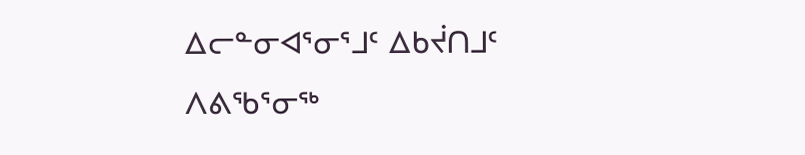ᐃᓕᓐᓂᐊᕐᓂᕐᒧᑦ ᐃᑲᔫᑎᒧᑦ ᐱᕕᖃᕐᓂᖅ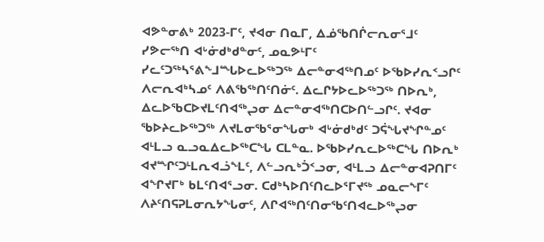ᐊᕗᓐᓂᕕᒃ 2023-ᒥᑦ, ᔪᐊᓂ ᑎᓇᒥ, ᐃᓅᖃᑎᒌᓕᕆᓂᕐᒧᑦ ᓯᕗᓕᖅᑎ ᐊᒡᓃᑯᒃᑯᓐᓂᑦ, ᓄᓇᕗᒻᒥᑦ ᓯᓚᑦᑐᖅᓴᕐᕕᖕᒧᙵᐅᓚᐅᖅᑐᖅ ᐃᓕᓐᓂᐊᖅᑎᓄᑦ ᐅᖃᐅᓯᕆᑉᓗᒋᑦ ᐱᓕᕆᐊᒃᓴᓄᑦ ᐱᕕᖃᖅᑎᑦᑎᓃᑦ. ᐃᓚᒋᔭᐅᓚᐅᖅᑐᖅ ᑎᐅᕆᒃ, ᐃᓚᐅᖃᑕᐅᔪᒪᑦᑎᐊᖅᖢᓂ ᐃᓕᓐᓂᐊᖅᑎᑕᐅᑎᓪᓗᒋᑦ. ᔪᐊᓂ ᖃᐅᔨᓚᐅᖅᑐᖅ ᐱᔪᒪᓂᖃᕐᓂᖓᓂᒃ ᐊᒡᓃᑯᒃᑯᑦ ᑐᕌᖓᔪᖏᓐᓄᑦ ᐊᒻᒪᓗ ᓇᓗᓇᐃᓚᐅᖅᑕᖓ ᑕᒪᓐᓇ. ᐅᖃᐅᓯᕆᓚᐅᖅᑕᖓ ᑎᐅᕆᒃ ᐊᔪᙱᑦᑐᒻᒪᕆᐊᓘᖕᒪᑦ, ᐱᓪᓗᕆᒃᑑᑉᓗᓂ, ᐊᒻᒪᓗ ᐃᓕᓐᓂᐊᕈᑎᒥᑦ ᐊᖏᔪᒥᒃ ᑲᒪᑦᑎᐊᕐᓗᓂ. ᑕᑯᒃᓴᐅᑎᑦᑎᓚᐅᕐᒥᔪᖅ ᓄᓇᓕᖕᒥᑦ ᐱᔨᑦᑎᕋᕈᒪᓂᕆᔭᖓᓂᑦ, ᐱᒋᐊᖅᑎᑦᑎᓂᖃᑦᑎᐊᓚᐅᖅᖢᓂ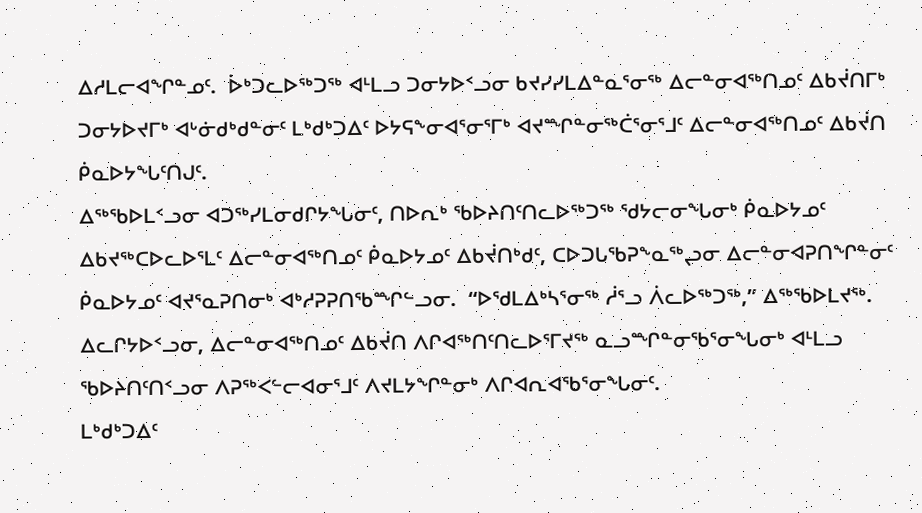ᐃᓱᒪᓕᐊᖏᓐᓄᑦ.  ᐆᒃᑐᓚᐅᖅᑐᖅ ᐊᒻᒪᓗ ᑐᓂᔭᐅᑉᓗᓂ ᑲᔪᓯᓯᒪᐃᓐᓇᕐᓂᖅ ᐃᓕᓐᓂᐊᖅᑎᓄᑦ ᐃᑲᔫᑎᒥᒃ ᑐᓂᔭᐅᔪᒥᒃ ᐊᒡᓃᑯᒃᑯᓐᓂᑦ ᒪᒃᑯᒃᑐᐃᑦ ᐅᔭᕋᖕᓂᐊᕐᓂᕐᒥᒃ ᐊᔪᙱᓐᓂᖅᑖᕐᓂᕐᒧᑦ ᐃᓕᓐᓂᐊᖅᑎᓄᑦ ᐃᑲᔫᑎ ᑮᓇᐅᔭᖓᑦᑎᒍᑦ.
ᐃᖅᖃᐅᒪᑉᓗᓂ ᐊᑐᖅᓯᒪᓂᑯᒋᔭᖓᓂᑦ, ᑎᐅᕆᒃ ᖃᐅᔨᑎᑦᑎᓚᐅᖅᑐᖅ ᖁᔭᓕᓂᖓᓂᒃ ᑮᓇᐅᔭᓄᑦ ᐃᑲᔪᖅᑕᐅᓚᐅᕐᒪᑦ ᐃᓕᓐᓂᐊᖅᑎᓄᑦ ᑮᓇᐅᔭᓄᑦ ᐃᑲᔫᑎᒃᑯᑦ, ᑕᐅᑐᒐᖃᕈᖕᓇᖅᖢᓂ ᐃᓕᓐᓂᐊᕈᑎᖏᓐᓂᑦ ᑮᓇᐅᔭᓄᑦ ᐊᔪᕐᓇᕈᑎᓂᒃ ᐊᒃᓱᕈᕈᑎᖃᙱᓪᓗᓂ.  “ᐅᖁᒪᐃᒃᓴᕐᓂᖅ ᓲᕐᓗ ᐲᓚᐅᖅᑐᖅ,” ᐃᖅᖃᐅᒪᔪᖅ. ᐃᓚᒋᔭᐅᑉᓗᓂ, ᐃᓕᓐᓂᐊᖅᑎᓄᑦ ᐃᑲᔫᑎ ᐱᒋᐊᖅᑎᑦᑎᓚᐅᕐᒥᔪᖅ ᓇᓗᙱᓐᓂᖃᕐᓂᖓᓂᒃ ᐊᒻᒪᓗ ᖃᐅᔨᑎᑦᑎᑉᓗᓂ ᐱᕈᖅᐸᓪᓕᐊᓂᕐᒧᑦ ᐱᔪᒪᔭᖏᓐᓂᒃ ᐱᒋᐊᕆᐊᖃᕐᓂᖓᓂᑦ.
ᒪᒃᑯᒃᑐᐃᑦ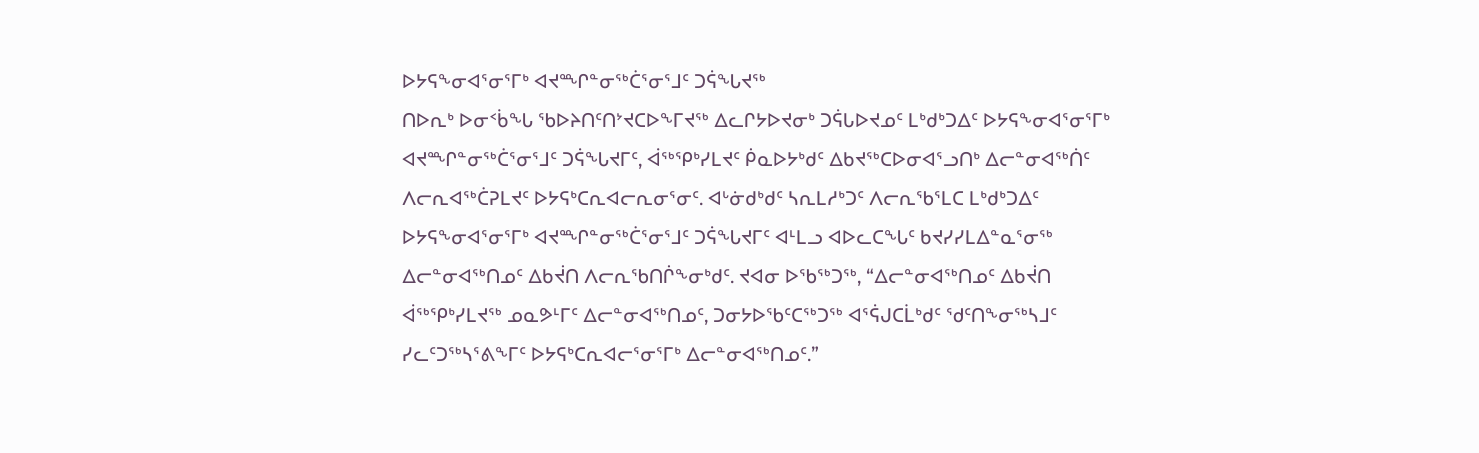ᐅᔭᕋᖕᓂᐊᕐᓂᕐᒥᒃ ᐊᔪᙱᓐᓂᖅᑖᕐᓂᕐᒧᑦ ᑐᕌᖓᔪᖅ
ᑎᐅᕆᒃ ᐅᓂᑉᑳᖓ ᖃᐅᔨᑎᑦᑎᔾᔪᑕᐅᖕᒥᔪᖅ ᐃᓚᒋᔭᐅᔪᓂᒃ ᑐᕌᒐᐅᔪᓄᑦ ᒪᒃᑯᒃᑐᐃᑦ ᐅᔭᕋᖕᓂᐊᕐᓂᕐᒥᒃ ᐊᔪᙱᓐᓂᖅᑖᕐᓂᕐᒧᑦ ᑐᕌᖓᔪᒥᑦ, ᐋᖅᕿᒃᓯᒪᔪᑦ ᑮᓇᐅᔭᒃᑯᑦ ᐃᑲᔪᖅᑕᐅᓂᐊᕐᓗᑎᒃ ᐃᓕᓐᓂᐊᖅᑏᑦ ᐱᓕᕆᐊᖅᑖᕈᒪᔪᑦ ᐅᔭᕋᒃᑕᕆᐊᓕᕆᓂᕐᓂᑦ. ᐊᒡᓃᑯᒃᑯᑦ ᓴᕆᒪᓱᒃᑐᑦ ᐱᓕᕆᖃᕐᒪᑕ ᒪᒃᑯᒃᑐᐃᑦ ᐅᔭᕋᖕᓂᐊᕐᓂᕐᒥᒃ ᐊᔪᙱᓐᓂᖅᑖᕐᓂᕐᒧᑦ ᑐᕌᖓᔪᒥᑦ ᐊᒻᒪᓗ ᐊᐅᓚᑕᖓᑦ ᑲᔪᓯᓯᒪᐃᓐᓇᕐᓂᖅ ᐃᓕᓐᓂᐊᖅᑎᓄᑦ ᐃᑲᔫᑎ ᐱᓕᕆᖃᑎᒌᖕᓂᒃᑯᑦ. ᔪᐊᓂ ᐅᖃᖅᑐᖅ, “ᐃᓕᓐᓂᐊᖅᑎᓄᑦ ᐃᑲᔫᑎ ᐋᖅᕿᒃᓯᒪᔪᖅ ᓄᓇᕗᒻᒥᑦ ᐃᓕᓐᓂᐊᖅᑎᓄᑦ, ᑐᓂᔭᐅᖃᑦᑕᖅᑐᖅ ᐊᕐᕌᒍᑕᒫᒃᑯᑦ ᖁᑦᑎᖕᓂᖅᓴᒧᑦ ᓯᓚᑦᑐᖅᓴᕐᕕᖕᒥᑦ ᐅᔭᕋᒃᑕᕆᐊᓕᕐᓂᕐᒥᒃ ᐃᓕᓐᓂᐊᖅᑎᓄᑦ.”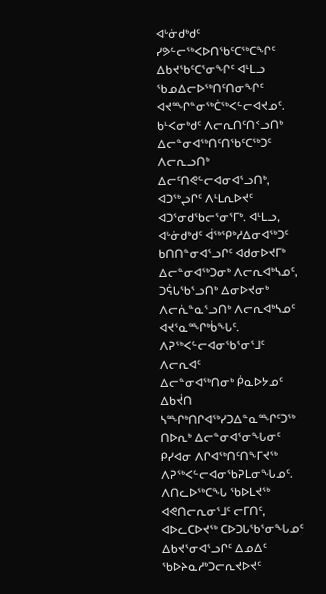ᐊᒡᓃᑯᒃᑯᑦ ᓯᕗᓪᓕᖅᐸᐅᑎᖃᑦᑕᖅᑕᖏᑦ ᐃᑲᔪᖃᑦᑕᕐᓂᖏᑦ ᐊᒻᒪᓗ ᖃᓄᐃᓕᐅᖅᑎᑦᑎᓂᖏᑦ ᐊᔪᙱᓐᓂᖅᑖᖅᐸᓪᓕᐊᔪᓄᑦ. ᑲᒻᐸᓂᒃᑯᑦ ᐱᓕᕆᑎᑦᑎᑉᓗᑎᒃ ᐃᓕᓐᓂᐊᖅᑎᑦᑎᖃᑦᑕᖅᑐᑦ ᐱᓕᕆᓗᑎᒃ ᐃᓕᑦᑎᕙᓪᓕᐊᓂᐊᕐᓗᑎᒃ, ᐊᑐᖅᖢᒋᑦ ᐱᒻᒪᕆᐅᔪᑦ ᐊᑐᕐᓂᑯᖃᓕᕐᓂᕐᒥᒃ. ᐊᒻᒪᓗ, ᐊᒡᓃᑯᒃᑯᑦ ᐋᖅᕿᒃᓱᐃᓂᐊᖅᑐᑦ ᑲᑎᑎᓐᓂᐊᕐᓗᒋᑦ ᐊᑯᓂᐅᔪᒥᒃ ᐃᓕᓐᓂᐊᖅᑐᓂᒃ ᐱᓕᕆᐊᒃᓴᓄᑦ, ᑐᕌᒐᖃᕐᓗᑎᒃ ᐃᓂᐅᔪᓂᒃ ᐱᓕᕇᓐᓇᕐᓗᑎᒃ ᐱᓕᕆᐊᒃᓴᓄᑦ ᐊᔪᕐᓇᙱᒃᑳᖓᑦ.
ᐱᕈᖅᐸᓪᓕᐊᓂᖃᕐᓂᕐᒧᑦ ᐱᓕᕆᐊᑦ
ᐃᓕᓐᓂᐊᖅᑎᓂᒃ ᑮᓇᐅᔭᓄᑦ ᐃᑲᔫᑎ ᓴᙱᒃᑎᒋᐊᖅᓯᑐᐃᓐᓇᙱᑦᑐᖅ ᑎᐅᕆᒃ ᐃᓕᓐᓂᐊᕐᓂᖓᓂᑦ ᑭᓯᐊᓂ ᐱᒋᐊᖅᑎᑦᑎᖕᒥᔪᖅ ᐱᕈᖅᐸᓪᓕᐊᓂᖃᕈᒪᓂᖓᓄᑦ. ᐱᑎᓚᐅᖅᑕᖓ ᖃᐅᒪᔪᖅ ᐊᕙᑎᓕᕆᓂᕐᒧᑦ ᓕᒥᑎᑦ, ᐊᐅᓚᑕᐅᔪᖅ ᑕᐅᑐᒐᖃᕐᓂᖓᓄᑦ ᐃᑲᔪᕐᓂᐊᕐᓗᒋᑦ ᐃᓄᐃᑦ ᖃᐅᔨᓇᓱᒃᑐᓕᕆᔪᐅᔪᑦ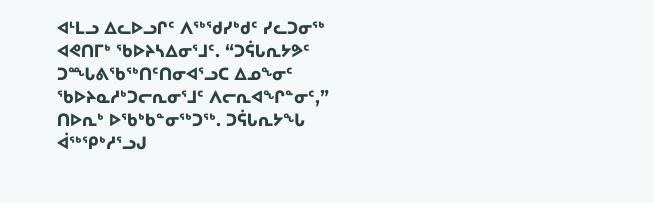ᐊᒻᒪᓗ ᐃᓚᐅᓗᒋᑦ ᐱᖅᖁᓯᒃᑯᑦ ᓯᓚᑐᓂᖅ ᐊᕙᑎᒥᒃ ᖃᐅᔨᓴᐃᓂᕐᒧᑦ. “ᑐᕌᒐᕆᔭᕗᑦ ᑐᙵᕕᖃᖅᑎᑦᑎᓂᐊᕐᓗᑕ ᐃᓄᖕᓂᑦ ᖃᐅᔨᓇᓱᒃᑐᓕᕆᓂᕐᒧᑦ ᐱᓕᕆᐊᖏᓐᓂᑦ,” ᑎᐅᕆᒃ ᐅᖃᒃᑲᓐᓂᖅᑐᖅ. ᑐᕌᒐᕆᔭᖓ ᐋᖅᕿᒃᓱᕐᓗᒍ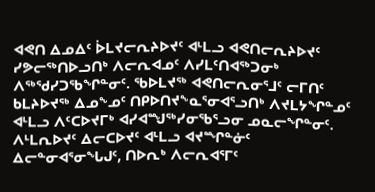ᐊᕙᑎ ᐃᓄᐃᑦ ᐆᒪᔪᓕᕆᔨᐅᔪᑦ ᐊᒻᒪᓗ ᐊᕙᑎᓕᕆᔨᐅᔪᑦ ᓯᕗᓕᖅᑎᐅᓗᑎᒃ ᐱᓕᕆᐊᓄᑦ ᐱᓯᒪᑦᑎᐊᖅᑐᓂᒃ ᐱᖅᖁᓯᑐᖃᖏᓐᓂᑦ. ᖃᐅᒪᔪᖅ ᐊᕙᑎᓕᕆᓂᕐᒧᑦ ᓕᒥᑎᑦ ᑲᒪᔨᐅᔪᖅ ᐃᓄᖕᓄᑦ ᑎᑭᐅᑎᔪᖕᓇᕐᓂᐊᕐᓗᑎᒃ ᐱᔪᒪᔭᖏᓐᓄᑦ ᐊᒻᒪᓗ ᐱᑦᑕᐅᔪᒥᒃ ᐊᓯᐊᙳᖅᓯᓂᖃᕐᓗᓂ ᓄᓇᓕᖏᓐᓂᑦ.
ᐱᒻᒪᕆᐅᔪᑦ ᐃᓕᑕᐅᔪᑦ ᐊᒻᒪᓗ ᐊᔪᙱᓐᓃᑦ
ᐃᓕᓐᓂᐊᕐᓂᖓᒍᑦ, ᑎᐅᕆᒃ ᐱᓕᕆᐊᕐᒥᑦ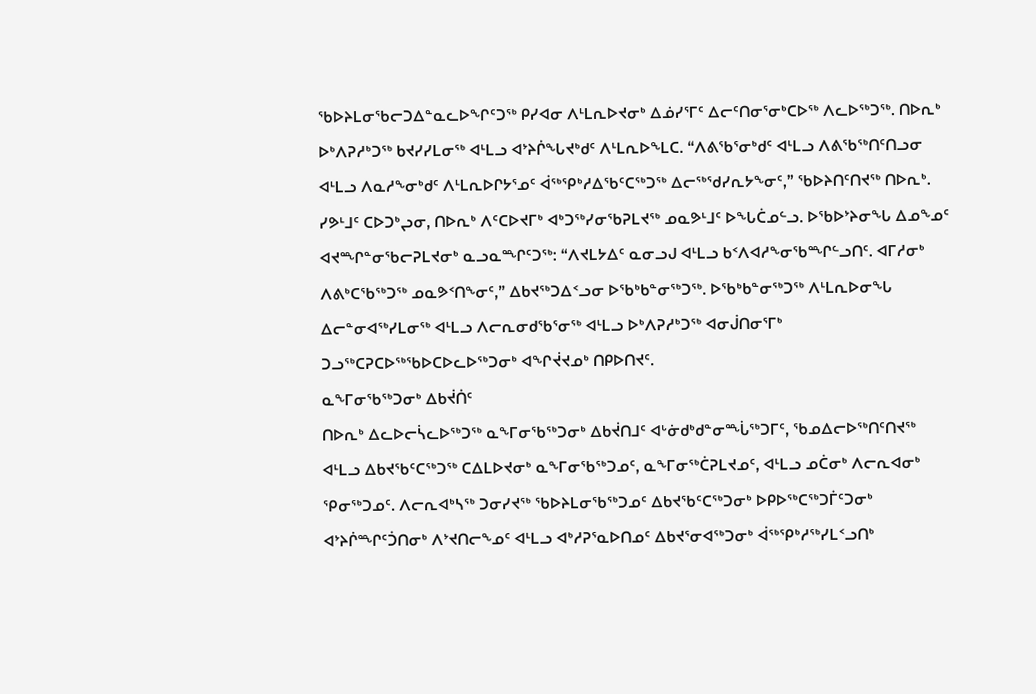ᖃᐅᔨᒪᓂᖃᓕᑐᐃᓐᓇᓚᐅᖏᑦᑐᖅ ᑭᓯᐊᓂ ᐱᒻᒪᕆᐅᔪᓂᒃ ᐃᓅᓯᕐᒥᑦ ᐃᓕᑦᑎᓂᕐᓂᒃᑕᐅᖅ ᐱᓚᐅᖅᑐᖅ. ᑎᐅᕆᒃ ᐅᒃᐱᕈᓱᒃᑐᖅ ᑲᔪᓯᓯᒪᓂᖅ ᐊᒻᒪᓗ ᐊᔾᔨᒌᖓᔪᒃᑯᑦ ᐱᒻᒪᕆᐅᖕᒪᑕ. “ᐱᕕᖃᕐᓂᒃᑯᑦ ᐊᒻᒪᓗ ᐱᕕᖃᖅᑎᑦᑎᓗᓂ ᐊᒻᒪᓗ ᐱᓇᓱᖕᓂᒃᑯᑦ ᐱᒻᒪᕆᐅᒋᔭᕐᓄᑦ ᐋᖅᕿᒃᓱᐃᖃᑦᑕᖅᑐᖅ ᐃᓕᖅᖁᓯᕆᔭᖕᓂᑦ,” ᖃᐅᔨᑎᑦᑎᔪᖅ ᑎᐅᕆᒃ.
ᓯᕗᒻᒧᑦ ᑕᐅᑐᒃᖢᓂ, ᑎᐅᕆᒃ ᐱᑦᑕᐅᔪᒥᒃ ᐊᒃᑐᖅᓯᓂᖃᕈᒪᔪᖅ ᓄᓇᕗᒻᒧᑦ ᐅᖓᑖᓄᓪᓗ. ᐅᖃᐅᔾᔨᓂᖓ ᐃᓄᖕᓄᑦ ᐊᔪᙱᓐᓂᖃᓕᕈᒪᔪᓂᒃ ᓇᓗᓇᙱᑦᑐᖅ: “ᐱᔪᒪᔭᐃᑦ ᓇᓂᓗᒍ ᐊᒻᒪᓗ ᑲᑉᐱᐊᓱᖕᓂᖃᙱᓪᓗᑎᑦ. ᐊᒥᓱᓂᒃ ᐱᕕᒃᑕᖃᖅᑐᖅ ᓄᓇᕗᑉᑎᖕᓂᑦ,” ᐃᑲᔪᖅᑐᐃᑉᓗᓂ ᐅᖃᒃᑲᓐᓂᖅᑐᖅ. ᐅᖃᒃᑲᓐᓂᖅᑐᖅ ᐱᒻᒪᕆᐅᓂᖓ ᐃᓕᓐᓂᐊᖅᓯᒪᓂᖅ ᐊᒻᒪᓗ ᐱᓕᕆᓂᑯᖃᕐᓂᖅ ᐊᒻᒪᓗ ᐅᒃᐱᕈᓱᒃᑐᖅ ᐊᓂᒎᑎᓂᕐᒥᒃ ᑐᓗᖅᑕᕈᑕᐅᖅᖃᐅᑕᐅᓚᐅᖅᑐᓂᒃ ᐊᖏᔫᔪᓄᒃ ᑎᑭᐅᑎᔪᑦ.
ᓇᖕᒥᓂᖃᖅᑐᓂᒃ ᐃᑲᔫᑏᑦ
ᑎᐅᕆᒃ ᐃᓚᐅᓕᓵᓚᐅᖅᑐᖅ ᓇᖕᒥᓂᖃᖅᑐᓂᒃ ᐃᑲᔫᑎᒧᑦ ᐊᒡᓃᑯᒃᑯᓐᓂᙶᖅᑐᒥᑦ, ᖃᓄᐃᓕᐅᖅᑎᑦᑎᔪᖅ ᐊᒻᒪᓗ ᐃᑲᔪᖃᑦᑕᖅᑐᖅ ᑕᐃᒪᐅᔪᓂᒃ ᓇᖕᒥᓂᖃᖅᑐᓄᑦ, ᓇᖕᒥᓂᖅᑖᕈᒪᔪᓄᑦ, ᐊᒻᒪᓗ ᓄᑖᓂᒃ ᐱᓕᕆᐊᓂᒃ ᕿᓂᖅᑐᓄᑦ. ᐱᓕᕆᐊᒃᓴᖅ ᑐᓂᓯᔪᖅ ᖃᐅᔨᒪᓂᖃᖅᑐᓄᑦ ᐃᑲᔪᖃᑦᑕᖅᑐᓂᒃ ᐅᑭᐅᖅᑕᖅᑐᒦᑦᑐᓂᒃ ᐊᔾᔨᒌᙱᑦᑑᑎᓂᒃ ᐱᔾᔪᑎᓕᖕᓄᑦ ᐊᒻᒪᓗ ᐊᒃᓱᕈᕐᓇᐅᑎᓄᑦ ᐃᑲᔪᕐᓂᐊᖅᑐᓂᒃ ᐋᖅᕿᒃᓱᖅᓯᒪᑉᓗᑎᒃ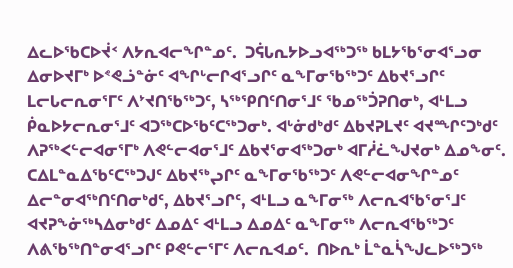ᐃᓚᐅᖃᑕᐅᔫᑉ ᐱᔭᕆᐊᓕᖏᓐᓄᑦ.  ᑐᕌᒐᕆᔭᐅᓗᐊᖅᑐᖅ ᑲᒪᔭᖃᕐᓂᐊᕐᓗᓂ ᐃᓂᐅᔪᒥᒃ ᐅᕝᕙᓘᓐᓃᑦ ᐊᖏᒡᓕᒋᐊᕐᓗᒋᑦ ᓇᖕᒥᓂᖃᖅᑐᑦ ᐃᑲᔪᕐᓗᒋᑦ ᒪᓕᒐᓕᕆᓂᕐᒥᑦ ᐱᔾᔪᑎᖃᖅᑐᑦ, ᓴᖅᕿᑎᑦᑎᓂᕐᒧᑦ ᖃᓄᖅᑑᕈᑎᓂᒃ, ᐊᒻᒪᓗ ᑮᓇᐅᔭᓕᕆᓂᕐᒧᑦ ᐊᑐᖅᑕᐅᖃᑦᑕᖅᑐᓂᒃ. ᐊᒡᓃᑯᒃᑯᑦ ᐃᑲᔪᕈᒪᔪᑦ ᐊᔪᙱᑦᑐᒃᑯᑦ ᐱᕈᖅᐸᓪᓕᐊᓂᕐᒥᒃ ᐱᕙᓪᓕᐊᓂᕐᒧᑦ ᐃᑲᔪᕐᓂᐊᖅᑐᓂᒃ ᐊᒥᓲᓛᖑᔪᓂᒃ ᐃᓄᖕᓂᑦ. ᑕᐃᒪᓐᓇᐃᖃᑦᑕᖅᑐᒍᑦ ᐃᑲᔪᖅᖢᒋᑦ ᓇᖕᒥᓂᖃᖅᑐᑦ ᐱᕙᓪᓕᐊᓂᖏᓐᓄᑦ ᐃᓕᓐᓂᐊᖅᑎᑦᑎᓂᒃᑯᑦ, ᐃᑲᔪᕐᓗᒋᑦ, ᐊᒻᒪᓗ ᓇᖕᒥᓂᖅ ᐱᓕᕆᐊᖃᕐᓂᕐᒧᑦ ᐊᔪᕈᖕᓃᖅᓴᐃᓂᒃᑯᑦ ᐃᓄᐃᑦ ᐊᒻᒪᓗ ᐃᓄᐃᑦ ᓇᖕᒥᓂᖅ ᐱᓕᕆᐊᖃᖅᑐᑦ ᐱᕕᖃᖅᑎᓐᓂᐊᕐᓗᒋᑦ ᑭᕙᓪᓕᕐᒥᑦ ᐱᓕᕆᐊᓄᑦ.  ᑎᐅᕆᒃ ᒫᓐᓇᓵᖑᓚᐅᖅᑐᖅ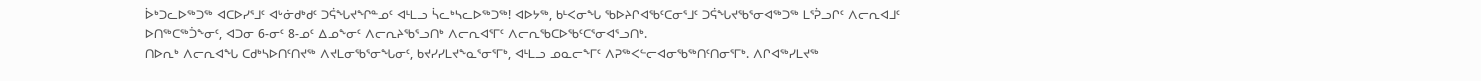ᐆᒃᑐᓚᐅᖅᑐᖅ ᐊᑕᐅᓯᕐᒧᑦ ᐊᒡᓃᑯᒃᑯᑦ ᑐᕌᖓᔪᖏᓐᓄᑦ ᐊᒻᒪᓗ ᓵᓚᒃᓴᓚᐅᖅᑐᖅ! ᐊᐅᔭᖅ, ᑲᒻᐸᓂᖓ ᖃᐅᔨᒋᐊᖃᑦᑕᓂᕐᒧᑦ ᑐᕌᖓᔪᖃᕐᓂᐊᖅᑐᖅ ᒪᕐᕉᓗᒋᑦ ᐱᓕᕆᐊᒧᑦ ᐅᑎᖅᑕᖅᑑᖕᓂᑦ, ᐊᑐᓂ 6-ᓂᑦ 8-ᓄᑦ ᐃᓄᖕᓂᑦ ᐱᓕᕆᔨᖃᕐᓗᑎᒃ ᐱᓕᕆᐊᕐᒥᑦ ᐱᓕᕆᖃᑕᐅᖃᑦᑕᕐᓂᐊᕐᓗᑎᒃ.
ᑎᐅᕆᒃ ᐱᓕᕆᐊᖓ ᑕᑯᒃᓴᐅᑎᑦᑎᔪᖅ ᐱᔪᒪᓂᖃᕐᓂᖓᓂᑦ, ᑲᔪᓯᓯᒪᔪᖕᓇᕐᓂᕐᒥᒃ, ᐊᒻᒪᓗ ᓄᓇᓕᖕᒥᑦ ᐱᕈᖅᐸᓪᓕᐊᓂᖃᖅᑎᑦᑎᓂᕐᒥᒃ. ᐱᒋᐊᖅᓯᒪᔪᖅ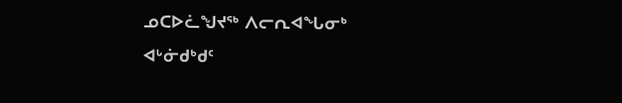ᓄᑕᐅᓛᖑᔪᖅ ᐱᓕᕆᐊᖓᓂᒃ ᐊᒡᓃᑯᒃᑯᑦ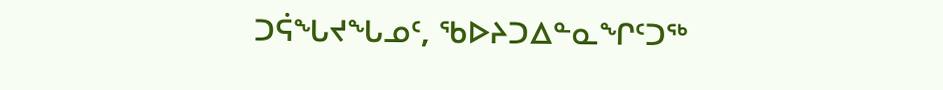ᑐᕌᖓᔪᖓᓄᑦ, ᖃᐅᔨᑐᐃᓐᓇᖏᑦᑐᖅ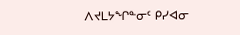ᐱᔪᒪᔭᖏᓐᓂᑦ ᑭᓯᐊᓂ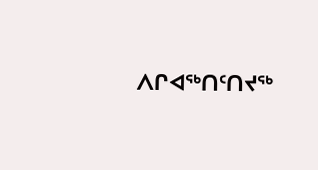ᐱᒋᐊᖅᑎᑦᑎᔪᖅ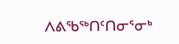ᐱᕕᖃᖅᑎᑦᑎᓂᕐᓂᒃ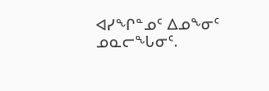ᐊᓯᖏᓐᓄᑦ ᐃᓄᖕᓂᑦ ᓄᓇᓕᖓᓂᑦ.